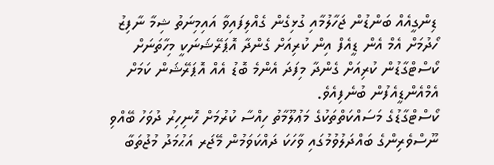ޑިންގީއެއް ބަންޑުން ޖަހާލުމާއި ގުޅިގެން ގެއްލިފައިވާ އައިމިނަތު ޝިމާ ނާފިޒު ހޯދުމަށް އެމް އެން ޑީއެފް އިން ކުރިއަށް ގެންދާ އޮޕަރޭޝަނަކީ މިހާތަނަށް ކޯސްޓްގާޑުން ކުރިއަށް ގެންދާ މިފަދަ އެންމެ ބޮޑު އެއް އޮޕަރޭޝަން ކަމަށް އެމްއެންޑީއެފުން ބުނެފިއެވެ.
ކޯސްޓްގާޑުގެ މަސައްކަތްތަކުގެ މަޢުލޫމާތު ހިއްސާ ކުރުމަށް ހޮނިހިރު ދުވަހު ބޭއްވި ނޫސްވެރިންގެ ބައްދަލުވުމުގައި ވާހަކަ ދައްކަވަމުން މޭޖަރ އަޙުމަދު މުޖުތަބާ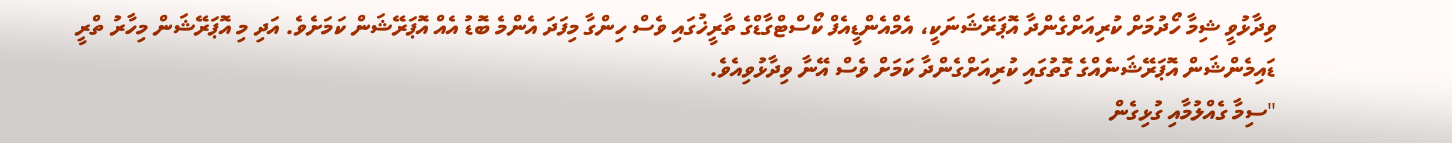ވިދާޅުވީ ޝިމާ ހޯދުމަށް ކުރިއަށްގެންދާ އޮޕަރޭޝަނަކީ، އެމްއެންޑީއެފް ކޯސްޓްގާޑްގެ ތާރީޚުގައި ވެސް ހިންގާ މިފަދަ އެންމެ ބޮޑު އެއް އޮޕަރޭޝަން ކަމަށެވެ. އަދި މި އޮޕަރޭޝަން މިހާރު ތްރީ ޑައިމެންޝަން އޮޕަރޭޝަނެއްގެ ގޮތުގައި ކުރިއަށްގެންދާ ކަމަށް ވެސް އޭނާ ވިދާޅުވިއެވެ.
"ސިމާ ގެއްލުމާއި ގުޅިގެން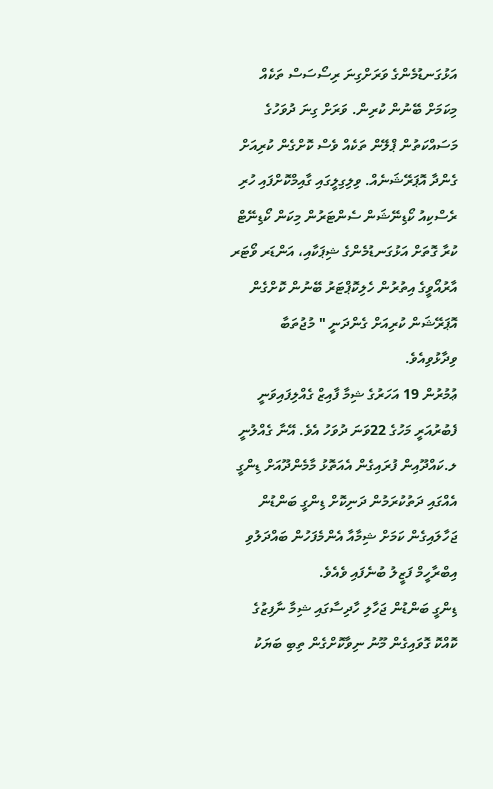އަޅުގަނޑުމެންގެ ވަރަށްގިނަ ރިސޯސަސް ތަކެއް މިކަމަށް ބޭނުން ކުރިން. ވަރަށް ގިނަ ދުވަހުގެ މަސައްކަތުން ޕްލޭން ތަކެއް ވެސް ކޮށްގެން ކުރިއަށް ގެންދާ އޮޕަރޭޝަނެއް. ވިލިގިލީގައި ގާއިމްކޮށްފައި ހުރި ރެސްކިއު ކޯޑިނޭޝަން ސެންޓަރުން މިކަން ކޯޑިނޭޓް ކުރާ ގޮތަށް އަޅުގަނޑުމެންގެ ޝިޕަކާއި، އަންޑަރ ވޯޓަރ އާރުއޯވީގެ އިތުރުން ހެލިކޮޕްޓަރު ބޭނުން ކޮށްގެން އޮޕަރޭޝަން ކުރިއަށް ގެންދަނީ " މުޖުތަބާ ވިދާޅުވިއެވެ.
ޢުމުރުން 19 އަހަރުގެ ޝިމާ ފާއިޒް ގެއްލިފައިވަނީ ފެބުރުއަރީ މަހުގެ 22ވަނަ ދުވަހު އެވެ. އޭނާ ގެއްލުނީ ލ.ކައްދޫއިން ފުރައިގެން އެއަތޮޅު މާމެންދޫއަށް ޑިންގީ އެއްގައި ދަތުކުރަމުން ދަނިކޮށް ޑިންގީ ބަންޑުން ޖަހާލައިގެން ކަމަށް ޝިމާއާ އެންމެފަހުން ބައްދަލުވި އިބްރާހީމް ފަޒީލު ބުނެފައި ވެއެވެ.
ޑިންގީ ބަންޑުން ޖަހާލި ހާދިސާގައި ޝިމާ ނާފިޒުގެ ކޮއްކޮ ގޮވައިގެން މޫނު ނިވާކޮށްގެން ތިބި ބަޔަކު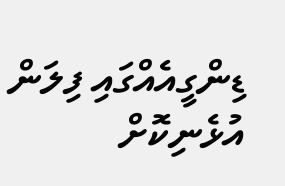ޑިންގީއެއްގައި ފިލަން އުޅެނިކޮށް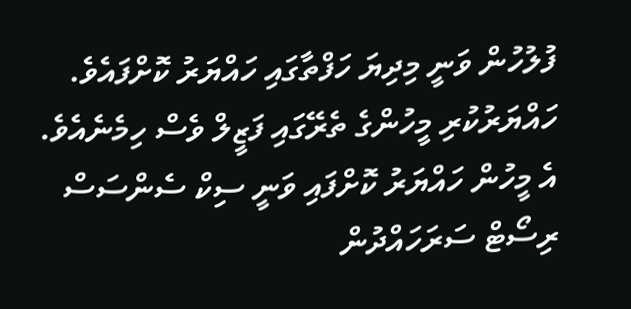ފުލުހުން ވަނީ މިދިޔަ ހަފްތާގައި ހައްޔަރު ކޮށްފައެވެ. ހައްޔަރުކުރި މީހުންގެ ތެރޭގައި ފަޒީލް ވެސް ހިމެނެއެވެ.
އެ މީހުން ހައްޔަރު ކޮށްފައި ވަނީ ސިކް ސެންސަސް ރިސޯޓް ސަރަހައްދުން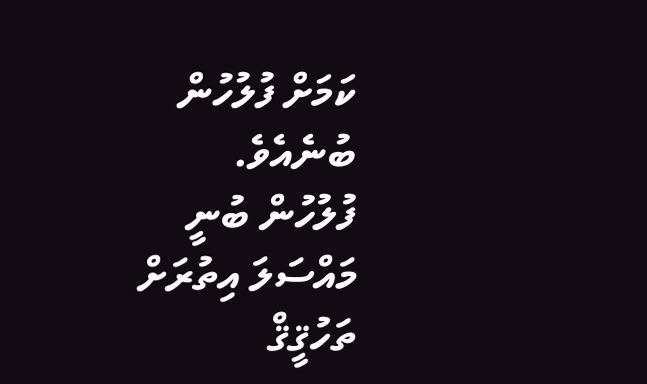ކަމަށް ފުލުހުން ބުނެއެވެ.
ފުލުހުން ބުނީ މައްސަލަ އިތުރަށް ތަހުޤީޤް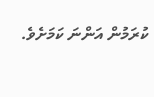ކުރަމުން އަންނަ ކަމަށެވެ.